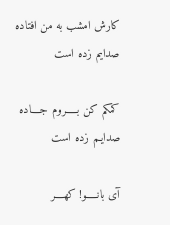کارش امشب به من افتاده صدایم زده است

کمکم کن بـــــروم جــــاده صدایـم زده است

آی بانـــــو! کهــــر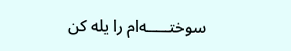سوختـــــه‌ام را یله کن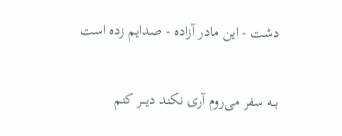دشت - این مادر آزاده - صدایم زده است

بــه سفر می‌روم آری نکند دیـــر کنم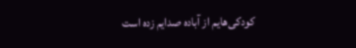کودکی‌هایم از آباده صدایم زده است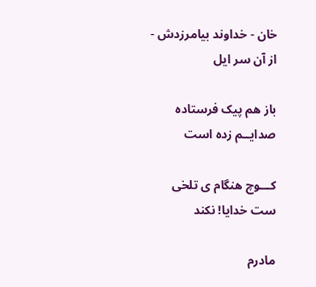خان - خداوند بیامرزدش - از آن سر ایل

باز هم پیک فرستاده صدایــم زده است

کـــوچ هنگام ی تلخی ست خدایا! نکند

مادرم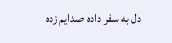دل به سفر داده صدایم زده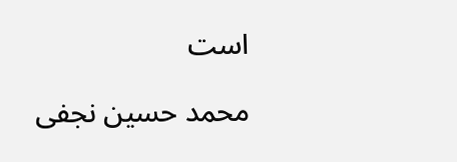است

محمد حسین نجفی